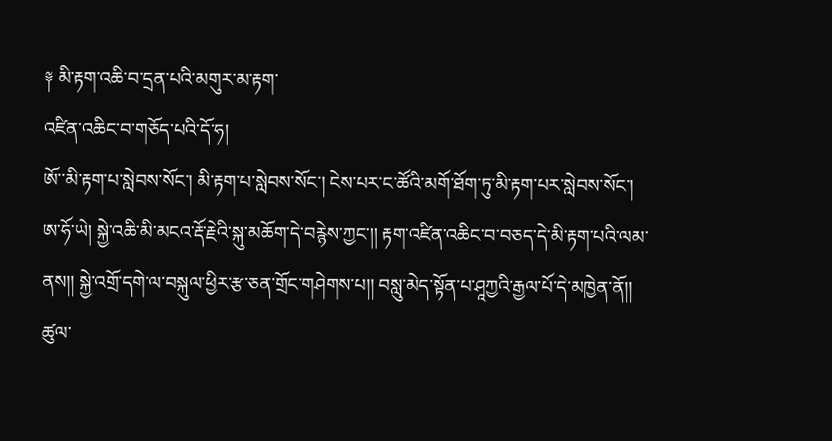༈ མི་རྟག་འཆི་བ་དྲན་པའི་མགུར་མ་རྟག་
འཛིན་འཆིང་བ་གཅོད་པའི་དོ་ཧ།
ཨོ་་མི་རྟག་པ་སླེབས་སོང་། མི་རྟག་པ་སླེབས་སོང་། ངེས་པར་ང་ཚོའི་མགོ་ཐོག་ཏུ་མི་རྟག་པར་སླེབས་སོང་།
ཨ་ཧོ་ཡེ། སྐྱེ་འཆི་མི་མངའ་རྡོ་རྗེའི་སྐུ་མཆོག་དེ་བརྙེས་ཀྱང་།། རྟག་འཛིན་འཆིང་བ་བཅད་དེ་མི་རྟག་པའི་ལམ་ནས།། སྐྱེ་འགྲོ་དགེ་ལ་བསྐུལ་ཕྱིར་རྩ་ཅན་གྲོང་གཤེགས་པ།། བསླུ་མེད་སྟོན་པ་ཤཱཀྱའི་རྒྱལ་པོ་དེ་མཁྱེན་ནོ།།
ཚུལ་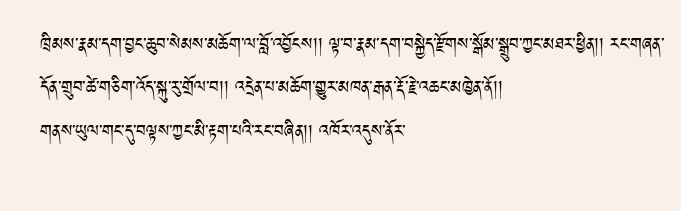ཁྲིམས་རྣམ་དག་བྱང་ཆུབ་སེམས་མཆོག་ལ་བློ་འབྱོངས།། ལྟ་བ་རྣམ་དག་བསྐྱེད་རྫོགས་སྒོམ་སྒྲུབ་ཀྱང་མཐར་ཕྱིན།། རང་གཞན་དོན་གྲུབ་ཚེ་གཅིག་འོད་སྐུ་རུ་གྲོལ་བ།། འདྲེན་པ་མཆོག་གྱུར་མཁན་རྒན་རྡོ་རྗེ་འཆང་མཁྱེན་ནོ།།
གནས་ཡུལ་གང་དུ་བལྟས་ཀྱང་མི་རྟག་པའི་རང་བཞིན།། འཁོར་འདུས་ནོར་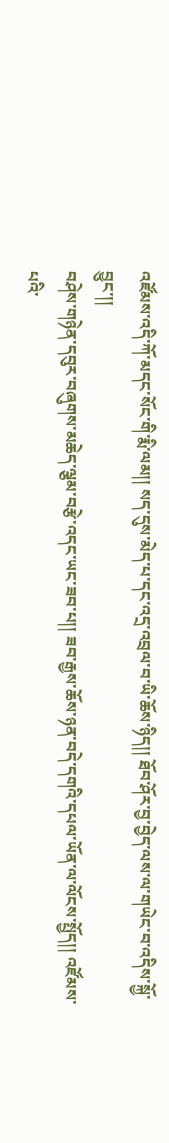འཛོམས་འདི་ཀོ་མདང་སོང་གི་རྨི་ལམ།། སད་དུས་མེད་པ་དང་འདྲ་འབྲལ་བ་ཡི་ཆོས་ཉིད།། ཐོབ་ཤོར་བྱ་བྱེད་ལས་ལ་གཡེང་བ་འདིས་སྐྱོ་བྱུང་།།
བཤེས་གཉེན་དབུར་བཞུགས་མཆེད་ལྕམ་བརྩེ་འདང་ཡང་ཟབ་པ།། ཟབ་རྒྱས་ཆོས་ཉན་བདེ་དགའི་དཔལ་ཡོན་ལ་ལོངས་སྤྱོད།། འཛོམས་པའི་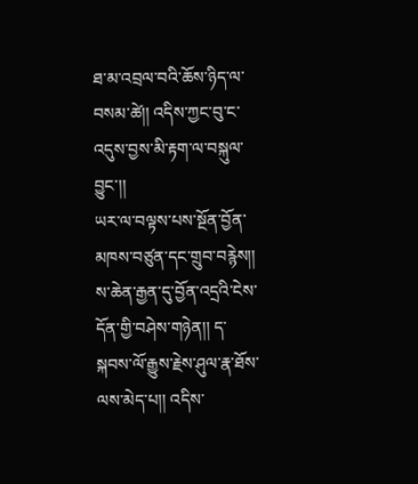ཐ་མ་འབྲལ་བའི་ཆོས་ཉིད་ལ་བསམ་ཚེ།། འདིས་ཀྱང་བུ་ང་འདུས་བྱས་མི་རྟག་ལ་བསྐུལ་བྱུང་།།
ཡར་ལ་བལྟས་པས་སྔོན་བྱོན་མཁས་བཙུན་དང་གྲུབ་བརྙེས།། ས་ཆེན་རྒྱན་དུ་བྱོན་འདྲའི་ངེས་དོན་གྱི་བཤེས་གཉེན།། ད་སྐབས་ལོ་རྒྱུས་རྗེས་ཤུལ་རྣ་ཐོས་ལས་མེད་པ།། འདིས་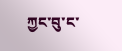ཀྱང་བུ་ང་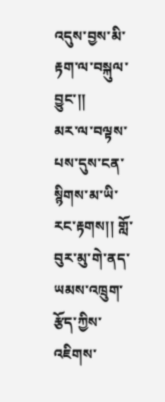འདུས་བྱས་མི་རྟག་ལ་བསྐུལ་བྱུང་།།
མར་ལ་བལྟས་པས་དུས་ངན་སྙིགས་མ་ཡི་རང་རྟགས།། གློ་བུར་མུ་གེ་ནད་ཡམས་འཁྲུག་རྩོད་ཀྱིས་འཇིགས་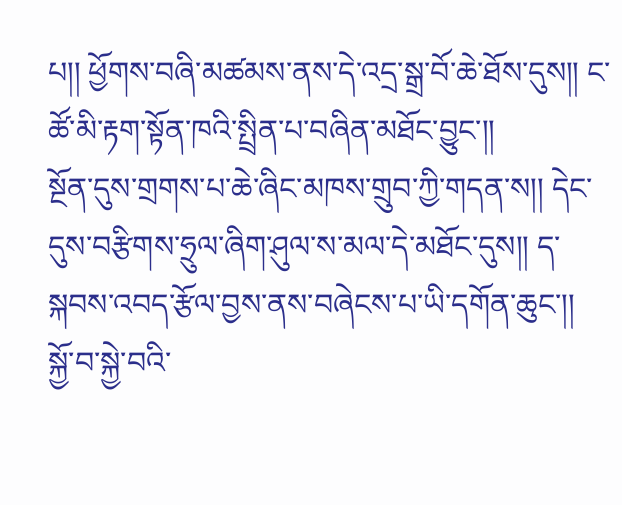པ།། ཕྱོགས་བཞི་མཚམས་ནས་དེ་འདྲ་སྒྲ་བོ་ཆེ་ཐོས་དུས།། ང་ཚོ་མི་རྟག་སྟོན་ཁའི་སྤྲིན་པ་བཞིན་མཐོང་བྱུང་།།
སྔོན་དུས་གྲགས་པ་ཆེ་ཞིང་མཁས་གྲུབ་ཀྱི་གདན་ས།། དེང་དུས་བརྩིགས་ཧྲུལ་ཞིག་ཤུལ་ས་མལ་དེ་མཐོང་དུས།། ད་སྐབས་འབད་རྩོལ་བྱས་ནས་བཞེངས་པ་ཡི་དགོན་ཆུང་།། སྐྱོ་བ་སྐྱེ་བའི་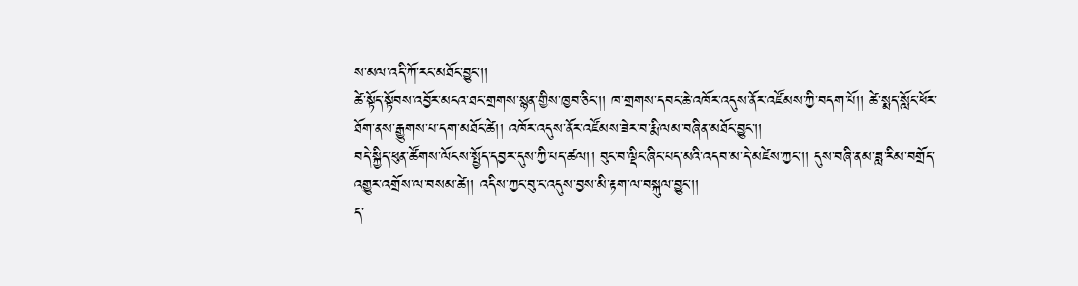ས་མལ་འདི་ཀོ་རང་མཐོང་བྱུང་།།
ཚེ་སྟོད་སྟོབས་འབྱོར་མངའ་ཐང་གྲགས་སྙན་གྱིས་ཁྱབ་ཅིང་།། ཁ་གྲགས་དབང་ཆེ་འཁོར་འདུས་ནོར་འཛོམས་ཀྱི་བདག་པོ།། ཚེ་སྨད་སློང་ཕོར་ཐོག་ནས་རྒྱུགས་པ་དག་མཐོང་ཚེ།། འཁོར་འདུས་ནོར་འཛོམས་ཟེར་བ་རྨི་ལམ་བཞིན་མཐོང་བྱུང་།།
བདེ་སྐྱིད་ཕུན་ཚོགས་ལོངས་སྤྱོད་དབྱར་དུས་ཀྱི་པད་ཚལ།། བུང་བ་ལྡིང་ཞིང་པད་མའི་འདབ་མ་དེ་མཛེས་ཀྱང་།། དུས་བཞི་ནམ་ཟླ་རིམ་བགྲོད་འགྱུར་འགྲོས་ལ་བསམ་ཚེ།། འདིས་ཀྱང་བུ་ང་འདུས་བྱས་མི་རྟག་ལ་བསྐུལ་བྱུང་།།
ད་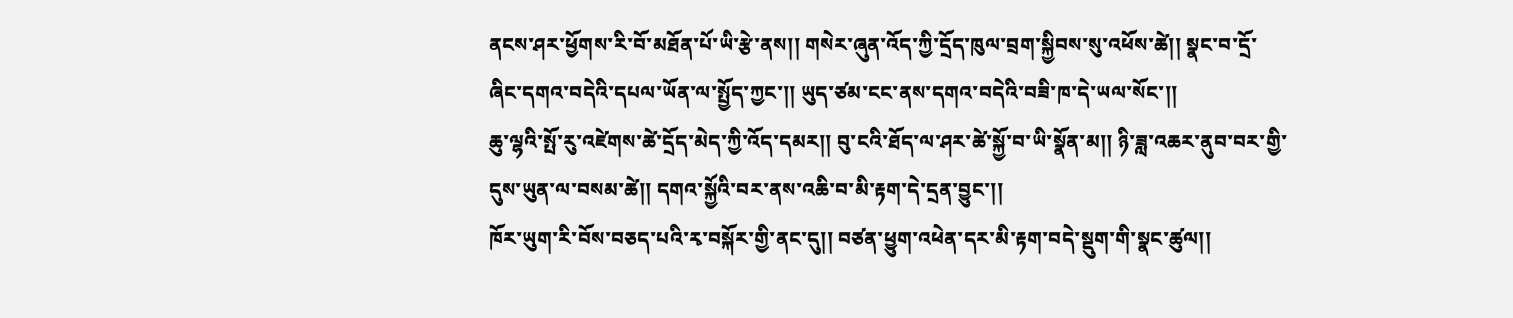ནངས་ཤར་ཕྱོགས་རི་བོ་མཐོན་པོ་ཡི་རྩེ་ནས།། གསེར་ཞུན་འོད་ཀྱི་དྲོད་ཁུལ་བྲག་སྐྱིབས་སུ་འཕོས་ཚེ།། སྣང་བ་དྲོ་ཞིང་དགའ་བདེའི་དཔལ་ཡོན་ལ་སྤྱོད་ཀྱང་།། ཡུད་ཙམ་ངང་ནས་དགའ་བདེའི་བཟི་ཁ་དེ་ཡལ་སོང་།།
ཆུ་ལྷའི་སྤོ་རུ་འཛེགས་ཚེ་དྲོད་མེད་ཀྱི་འོད་དམར།། བུ་ངའི་ཐོད་ལ་ཤར་ཚེ་སྐྱོ་བ་ཡི་སྣོན་མ།། ཉི་ཟླ་འཆར་ནུབ་བར་གྱི་དུས་ཡུན་ལ་བསམ་ཚེ།། དགའ་སྐྱོའི་བར་ནས་འཆི་བ་མི་རྟག་དེ་དྲན་བྱུང་།།
ཁོར་ཡུག་རི་བོས་བཅད་པའི་རྭ་བསྐོར་གྱི་ནང་དུ།། བཙན་ཕྱུག་འཕེན་དར་མི་རྟག་བདེ་སྡུག་གི་སྣང་ཚུལ།།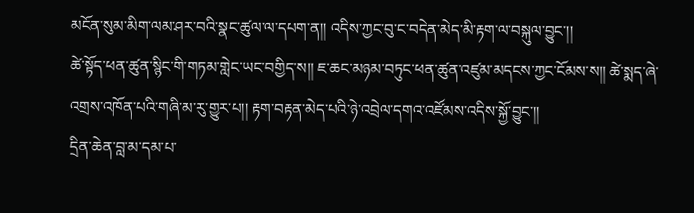མངོན་སུམ་མིག་ལམ་ཤར་བའི་སྣང་ཚུལ་ལ་དཔག་ན།། འདིས་ཀྱང་བུ་ང་བདེན་མེད་མི་རྟག་ལ་བསྐུལ་བྱུང་།།
ཚེ་སྟོད་ཕན་ཚུན་སྙིང་གི་གཏམ་གླེང་ཡང་བགྱིད་ས།། ཇ་ཆང་མཉམ་བཏུང་ཕན་ཚུན་འཛུམ་མདངས་ཀྱང་ངོམས་ས།། ཚེ་སྨད་ཞེ་འགྲས་འཁོན་པའི་གཞི་མ་རུ་གྱུར་པ།། རྟག་བརྟན་མེད་པའི་ཉེ་འབྲེལ་དགའ་འཛོམས་འདིས་སྐྱོ་བྱུང་།།
དྲིན་ཆེན་བླ་མ་དམ་པ་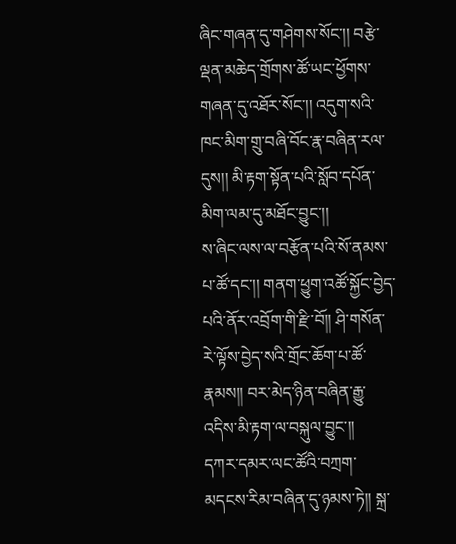ཞིང་གཞན་དུ་གཤེགས་སོང་།། བརྩེ་ལྡན་མཆེད་གྲོགས་ཚོ་ཡང་ཕྱོགས་གཞན་དུ་འཐོར་སོང་།། འདུག་སའི་ཁང་མིག་གྲུ་བཞི་བོང་རྣ་བཞིན་རལ་དུས།། མི་རྟག་སྟོན་པའི་སློབ་དཔོན་མིག་ལམ་དུ་མཐོང་བྱུང་།།
ས་ཞིང་ལས་ལ་བརྩོན་པའི་སོ་ནམས་པ་ཚོ་དང་།། གནག་ཕྱུག་འཚོ་སྐྱོང་བྱེད་པའི་ནོར་འབྲོག་གི་རྫི་བོ།། ཤི་གསོན་རེ་ལྟོས་བྱེད་སའི་གྲོང་ཆོག་པ་ཚོ་རྣམས།། བར་མེད་ཉིན་བཞིན་རྒྱུ་འདིས་མི་རྟག་ལ་བསྐུལ་བྱུང་།།
དཀར་དམར་ལང་ཚོའི་བཀྲག་མདངས་རིམ་བཞིན་དུ་ཉམས་ཏེ།། སྐྲ་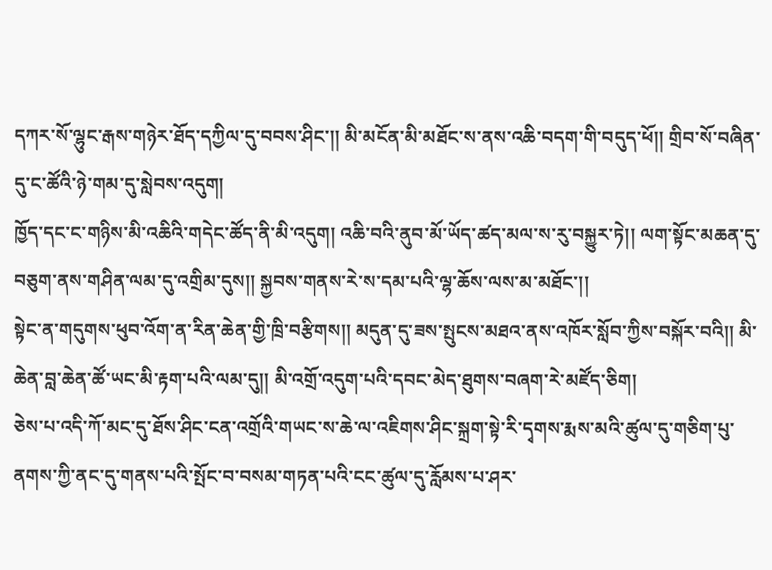དཀར་སོ་ལྷུང་རྒས་གཉེར་ཐོད་དཀྱིལ་དུ་བབས་ཤིང་།། མི་མངོན་མི་མཐོང་ས་ནས་འཆི་བདག་གི་བདུད་ཕོ།། གྲིབ་སོ་བཞིན་དུ་ང་ཚོའི་ཉེ་གམ་དུ་སླེབས་འདུག།
ཁྱོད་དང་ང་གཉིས་མི་འཆིའི་གདེང་ཚོད་ནི་མི་འདུག། འཆི་བའི་ནུབ་མོ་ཡོད་ཚད་མལ་ས་རུ་བསྐྱུར་ཏེ།། ལག་སྟོང་མཆན་དུ་བཅུག་ནས་གཤིན་ལམ་དུ་འགྲིམ་དུས།། སྐྱབས་གནས་རེ་ས་དམ་པའི་ལྷ་ཆོས་ལས་མ་མཐོང་།།
སྟེང་ན་གདུགས་ཕུབ་འོག་ན་རིན་ཆེན་གྱི་ཁྲི་བརྩིགས།། མདུན་དུ་ཟས་སྤུངས་མཐའ་ནས་འཁོར་སློབ་ཀྱིས་བསྐོར་བའི།། མི་ཆེན་བླ་ཆེན་ཚོ་ཡང་མི་རྟག་པའི་ལམ་དུ།། མི་འགྲོ་འདུག་པའི་དབང་མེད་ཐུགས་བཞག་རེ་མཛོད་ཅིག།
ཅེས་པ་འདི་ཀོ་མང་དུ་ཐོས་ཤིང་ངན་འགྲོའི་གཡང་ས་ཆེ་ལ་འཇིགས་ཤིང་སྐྲག་སྟེ་རི་དྭགས་རྨས་མའི་ཚུལ་དུ་གཅིག་པུ་ནགས་ཀྱི་ནང་དུ་གནས་པའི་སྤོང་བ་བསམ་གཏན་པའི་ངང་ཚུལ་དུ་རློམས་པ་ཤར་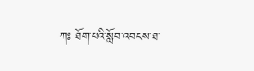ཀཿ ཐོག་པའི་སློབ་འབངས་ཐ་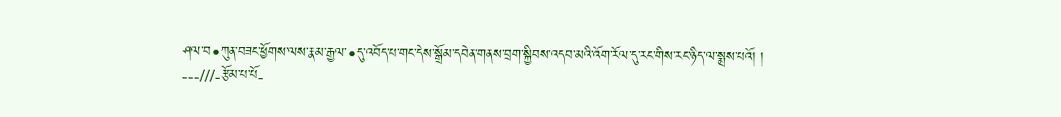ཤལ་བ•ཀུན་བཟང་ཕྱོགས་ལས་རྣམ་རྒྱལ་•དུ་འབོད་པ་གང་དེས་སྒྲོམ་དབེན་གནས་བྲག་སྐྱིབས་འདབ་མའི་འོག་རོལ་དུ་རང་གིས་རང་ཉིད་ལ་སྨྲས་པའོ། །
---///-རྩོམ་པ་པོ-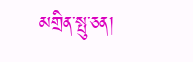མགྲིན་སྤུ་ཅན།